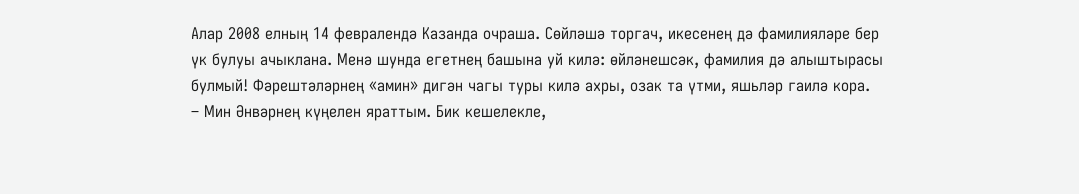Алар 2008 елның 14 февралендә Казанда очраша. Сөйләшә торгач, икесенең дә фамилияләре бер үк булуы ачыклана. Менә шунда егетнең башына уй килә: өйләнешсәк, фамилия дә алыштырасы булмый! Фәрештәләрнең «амин» дигән чагы туры килә ахры, озак та үтми, яшьләр гаилә кора.
– Мин Әнвәрнең күңелен яраттым. Бик кешелекле,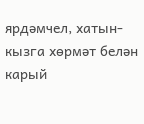ярдәмчел, хатын-кызга хөрмәт белән карый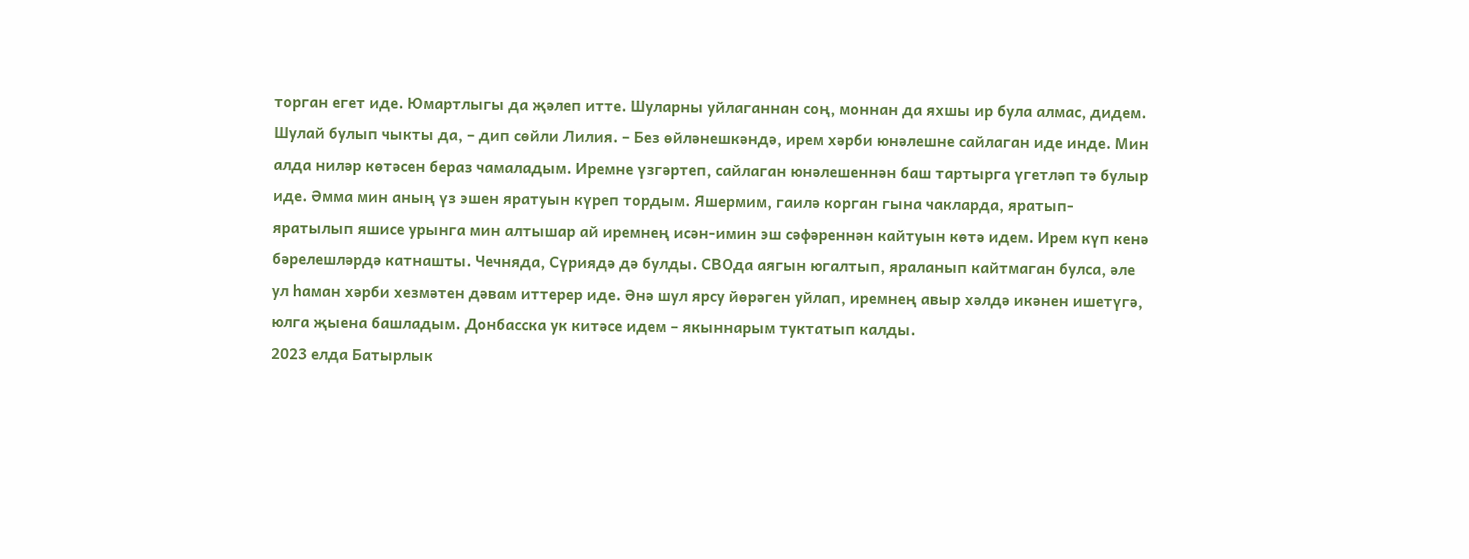торган егет иде. Юмартлыгы да җәлеп итте. Шуларны уйлаганнан соң, моннан да яхшы ир була алмас, дидем. Шулай булып чыкты да, – дип сөйли Лилия. – Без өйләнешкәндә, ирем хәрби юнәлешне сайлаган иде инде. Мин алда ниләр көтәсен бераз чамаладым. Иремне үзгәртеп, сайлаган юнәлешеннән баш тартырга үгетләп тә булыр иде. Әмма мин аның үз эшен яратуын күреп тордым. Яшермим, гаилә корган гына чакларда, яратып-яратылып яшисе урынга мин алтышар ай иремнең исән-имин эш сәфәреннән кайтуын көтә идем. Ирем күп кенә бәрелешләрдә катнашты. Чечняда, Сүриядә дә булды. СВОда аягын югалтып, яраланып кайтмаган булса, әле ул һаман хәрби хезмәтен дәвам иттерер иде. Әнә шул ярсу йөрәген уйлап, иремнең авыр хәлдә икәнен ишетүгә, юлга җыена башладым. Донбасска ук китәсе идем – якыннарым туктатып калды.
2023 елда Батырлык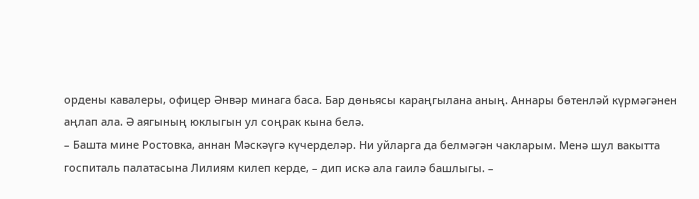ордены кавалеры, офицер Әнвәр минага баса. Бар дөньясы караңгылана аның. Аннары бөтенләй күрмәгәнен аңлап ала. Ә аягының юклыгын ул соңрак кына белә.
– Башта мине Ростовка, аннан Мәскәүгә күчерделәр. Ни уйларга да белмәгән чакларым. Менә шул вакытта госпиталь палатасына Лилиям килеп керде, – дип искә ала гаилә башлыгы. –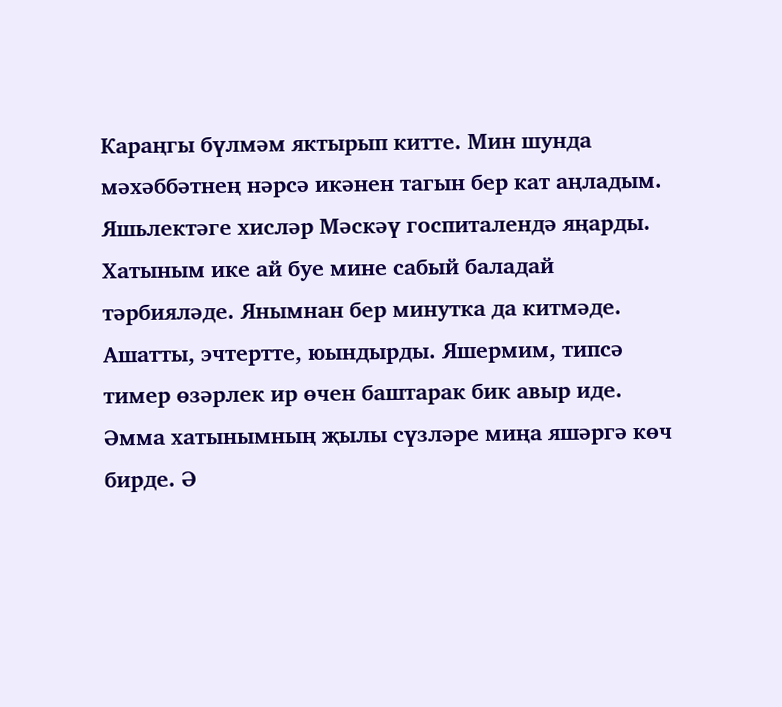Караңгы бүлмәм яктырып китте. Мин шунда мәхәббәтнең нәрсә икәнен тагын бер кат аңладым. Яшьлектәге хисләр Мәскәү госпиталендә яңарды. Хатыным ике ай буе мине сабый баладай тәрбияләде. Янымнан бер минутка да китмәде. Ашатты, эчтертте, юындырды. Яшермим, типсә тимер өзәрлек ир өчен баштарак бик авыр иде. Әмма хатынымның җылы сүзләре миңа яшәргә көч бирде. Ә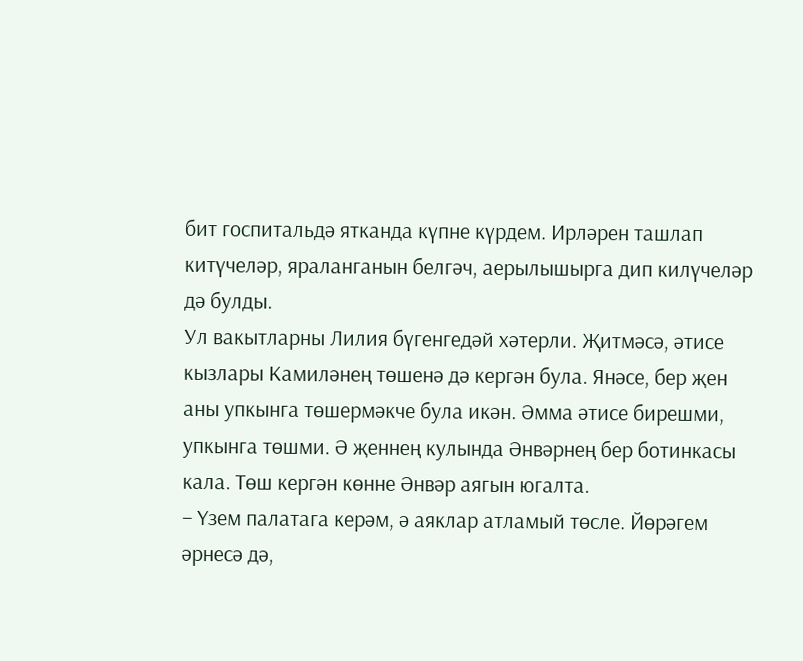бит госпитальдә ятканда күпне күрдем. Ирләрен ташлап китүчеләр, яраланганын белгәч, аерылышырга дип килүчеләр дә булды.
Ул вакытларны Лилия бүгенгедәй хәтерли. Җитмәсә, әтисе кызлары Камиләнең төшенә дә кергән була. Янәсе, бер җен аны упкынга төшермәкче була икән. Әмма әтисе бирешми, упкынга төшми. Ә җеннең кулында Әнвәрнең бер ботинкасы кала. Төш кергән көнне Әнвәр аягын югалта.
– Үзем палатага керәм, ә аяклар атламый төсле. Йөрәгем әрнесә дә,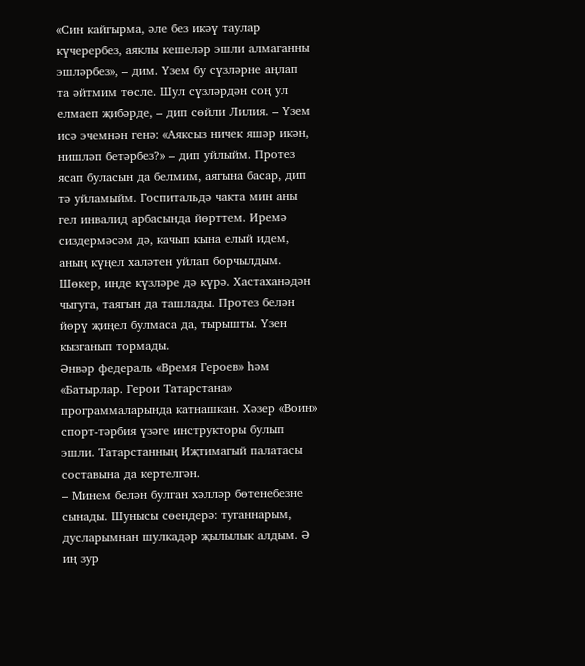«Син кайгырма, әле без икәү таулар күчерербез, аяклы кешеләр эшли алмаганны эшләрбез», – дим. Үзем бу сүзләрне аңлап та әйтмим төсле. Шул сүзләрдән соң ул елмаеп җибәрде, – дип сөйли Лилия. – Үзем исә эчемнән генә: «Аяксыз ничек яшәр икән, нишләп бетәрбез?» – дип уйлыйм. Протез ясап буласын да белмим, аягына басар, дип тә уйламыйм. Госпитальдә чакта мин аны гел инвалид арбасында йөрттем. Иремә сиздермәсәм дә, качып кына елый идем, аның күңел халәтен уйлап борчылдым. Шөкер, инде күзләре дә күрә. Хастаханәдән чыгуга, таягын да ташлады. Протез белән йөрү җиңел булмаса да, тырышты. Үзен кызганып тормады.
Әнвәр федераль «Время Героев» һәм «Батырлар. Герои Татарстана» программаларында катнашкан. Хәзер «Воин» спорт-тәрбия үзәге инструкторы булып эшли. Татарстанның Иҗтимагый палатасы составына да кертелгән.
– Минем белән булган хәлләр бөтенебезне сынады. Шунысы сөендерә: туганнарым, дусларымнан шулкадәр җылылык алдым. Ә иң зур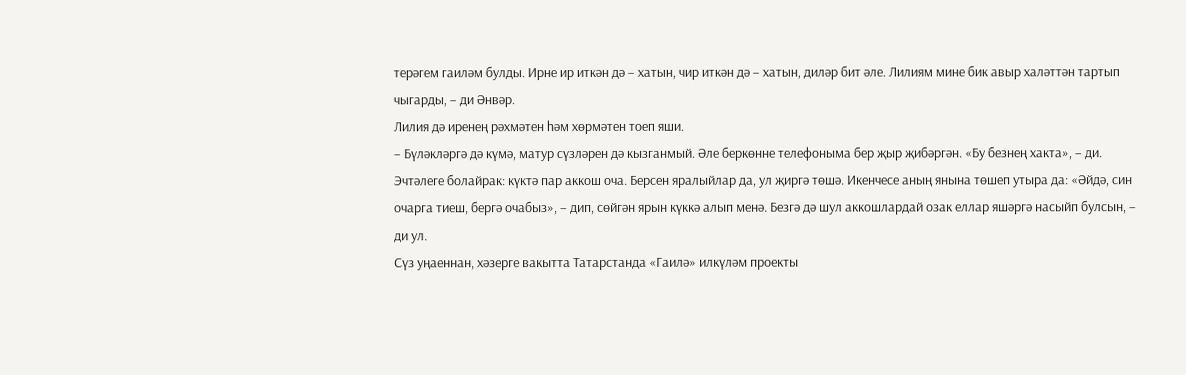терәгем гаиләм булды. Ирне ир иткән дә – хатын, чир иткән дә – хатын, диләр бит әле. Лилиям мине бик авыр халәттән тартып чыгарды, – ди Әнвәр.
Лилия дә иренең рәхмәтен һәм хөрмәтен тоеп яши.
– Бүләкләргә дә күмә, матур сүзләрен дә кызганмый. Әле беркөнне телефоныма бер җыр җибәргән. «Бу безнең хакта», – ди. Эчтәлеге болайрак: күктә пар аккош оча. Берсен яралыйлар да, ул җиргә төшә. Икенчесе аның янына төшеп утыра да: «Әйдә, син очарга тиеш, бергә очабыз», – дип, сөйгән ярын күккә алып менә. Безгә дә шул аккошлардай озак еллар яшәргә насыйп булсын, – ди ул.
Сүз уңаеннан, хәзерге вакытта Татарстанда «Гаилә» илкүләм проекты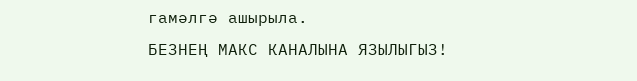гамәлгә ашырыла.
БЕЗНЕҢ МАКС КАНАЛЫНА ЯЗЫЛЫГЫЗ!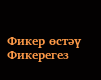Фикер өстәү
Фикерегез